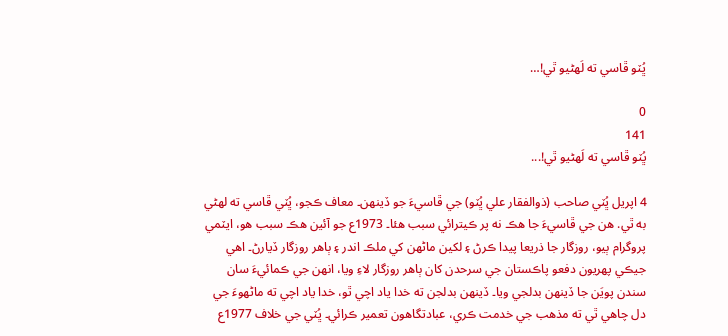ڀُٽو ڦاسي ته لَهڻيو ٿي!…

0
141
ڀُٽو ڦاسي ته لَهڻيو ٿي!...

4 اپريل ڀُٽي صاحب (ذوالفقار علي ڀُٽو) جي ڦاسيءَ جو ڏينهن۔ معاف ڪجو، ڀُٽي ڦاسي ته لهڻي به ٿي. هن جي ڦاسيءَ جا هڪ نه پر ڪيترائي سبب هئا۔ 1973ع جو آئين هڪ سبب هو، ايٽمي پروگرام ٻيو، روزگار جا ذريعا پيدا ڪرڻ ۽ لکين ماڻهن کي ملڪ اندر ۽ ٻاهر روزگار ڏيارڻ۔ اهي جيڪي پهريون دفعو پاڪستان جي سرحدن کان ٻاهر روزگار لاءِ ويا، انهن جي ڪمائيءَ سان سندن پويَن جا ڏينهن بدلجي ويا۔ ڏينهن بدلجن ته خدا ياد اچي ٿو، خدا ياد اچي ته ماڻهوءَ جي دل چاهي ٿي ته مذهب جي خدمت ڪري، عبادتگاهون تعمير ڪرائي۔ ڀُٽي جي خلاف 1977ع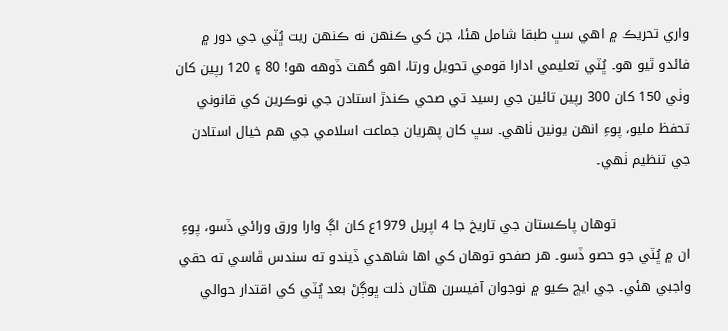واري تحريڪ ۾ اهي سڀ طبقا شامل هئا، جن کي ڪنهن نه ڪنهن ريت ڀُٽي جي دور ۾ فائدو ٿيو هو۔ ڀُٽي تعليمي ادارا قومي تحويل ورتا، اهو گهٽ ڏوهه هو! 80 ۽ 120 رپين کان وٺي 150 کان 300 رپين تائين جي رسيد تي صحي ڪندڙ استادن جي نوڪرين کي قانوني تحفظ مليو، پوءِ انهن يونين ٺاهي۔ سڀ کان پهريان جماعت اسلامي جي هم خيال استادن جي تنظيم ٺهي۔

                 توهان پاڪستان جي تاريخ جا 4 اپريل 1979ع کان اڳ وارا ورق ورائي ڏسو، پوءِ ان ۾ ڀُٽي جو حصو ڏسو۔ هر صفحو توهان کي اها شاهدي ڏيندو ته سندس ڦاسي ته حقي واجبي هئي۔ جي ايڇ ڪيو ۾ نوجوان آفيسرن هٿان ذلت ڀوڳڻ بعد ڀُٽي کي اقتدار حوالي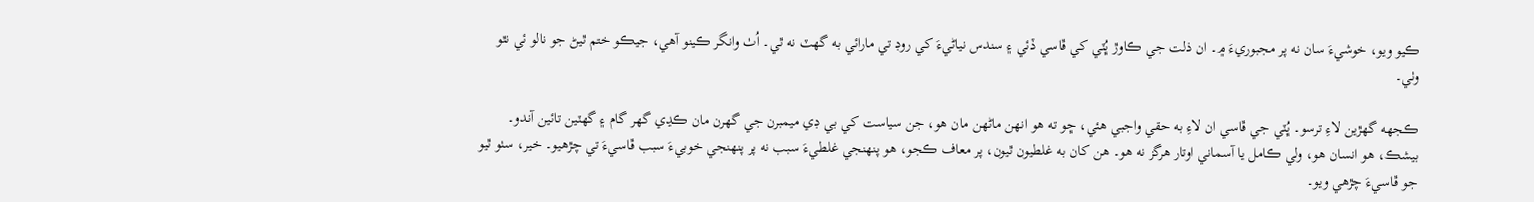ڪيو ويو، خوشيءَ سان نه پر مجبوريءَ ۾۔ ان ذلت جي ڪاوڙ ڀُٽي کي ڦاسي ڏئي ۽ سندس نياڻيءَ کي روڊ تي مارائي به گهٽ نه ٿي۔ اُٺ وانگر ڪينو آهي، جيڪو ختم ٿيڻ جو نالو ئي نٿو وٺي۔

ڪجهه گهڙين لاءِ ترسو۔ ڀُٽي جي ڦاسي ان لاءِ به حقي واجبي هئي، ڇو ته هو انهن ماڻهن مان هو، جن سياست کي بي ڊي ميمبرن جي گهرن مان ڪڍي گهر گام ۽ گهٽين تائين آندو۔ بيشڪ، هو انسان هو، ولي ڪامل يا آسماني اوتار هرگز نه هو۔ هن کان به غلطيون ٿيون، پر معاف ڪجو، هو پنهنجي غلطيءَ سبب نه پر پنهنجي خوبيءَ سبب ڦاسيءَ تي چڙهيو۔ خير، سٺو ٿيو جو ڦاسيءَ چڙهي ويو۔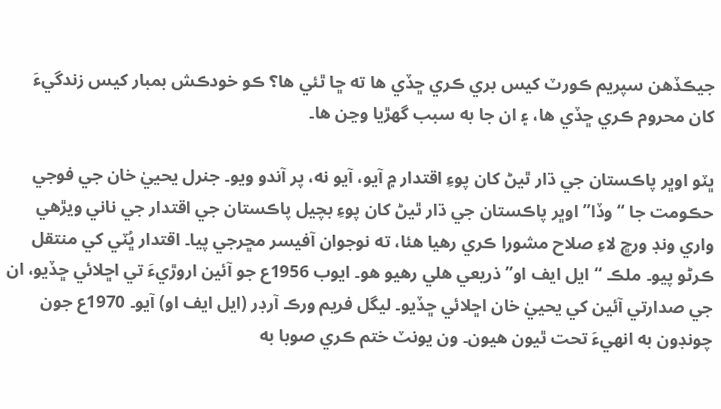جيڪڏهن سپريم ڪورٽ کيس بري ڪري ڇڏي ها ته ڇا ٿئي ها؟ ڪو خودڪش بمبار کيس زندگيءَ کان محروم ڪري ڇڏي ها، ۽ ان جا به سبب گهڙيا وڃن ها۔

ڀٽو اوڀر پاڪستان جي ڌار ٿيڻ کان پوءِ اقتدار ۾ آيو، آيو نه، پر آندو ويو۔ جنرل يحييٰ خان جي فوجي حڪومت جا “وڏا” اوڀر پاڪستان جي ڌار ٿيڻ کان پوءِ بچيل پاڪستان جي اقتدار جي ناني ويڙهي واري ونڊ ورڇ لاءِ صلاح مشورا ڪري رهيا هئا، ته نوجوان آفيسر مڇرجي پيا۔ اقتدار ڀُٽي کي منتقل ڪرڻو پيو۔ ملڪ “ايل ايف او” ذريعي هلي رهيو هو۔ ايوب 1956ع جو آئين اروڙيءَ تي اڇلائي ڇڏيو، ان جي صدارتي آئين کي يحييٰ خان اڇلائي ڇڏيو۔ ليگل فريم ورڪ آرڊر (ايل ايف او) آيو۔ 1970ع جون چونڊون به انهيءَ تحت ٿيون هيون۔ ون يونٽ ختم ڪري صوبا به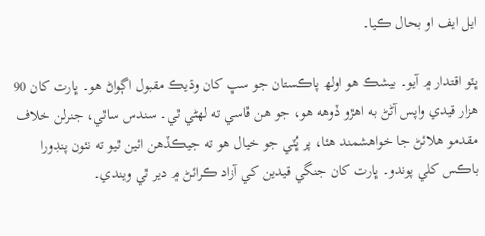ايل ايف او بحال ڪيا۔

ڀٽو اقتدار ۾ آيو۔ بيشڪ هو اولھ پاڪستان جو سڀ کان وڌيڪ مقبول اڳواڻ هو۔ ڀارت کان 90 هزار قيدي واپس آڻڻ به اهڙو ڏوهه هو، جو هن ڦاسي ته لهڻي ٿي۔ سندس ساٿي، جنرلن خلاف مقدمو هلائڻ جا خواهشمند هئا، پر ڀُٽي جو خيال هو ته جيڪڏهن ائين ٿيو ته نئون پنڊورا باڪس کلي پوندو۔ ڀارت کان جنگي قيدين کي آزاد ڪرائڻ ۾ دير ٿي ويندي۔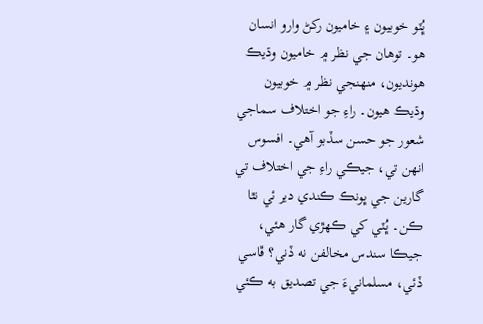ڀُٽو خوبيون ۽ خاميون رکڻ وارو انسان هو۔ توهان جي نظر ۾ خاميون وڌيڪ هونديون، منهنجي نظر ۾ خوبيون وڌيڪ هيون۔ راءِ جو اختلاف سماجي شعور جو حسن سڏبو آهي۔ افسوس انهن تي، جيڪي راءِ جي اختلاف تي گارين جي ڀونڪ ڪندي دير ئي نٿا ڪن۔ ڀُٽي کي ڪهڙي گار هئي، جيڪا سندس مخالفن نه ڏني؟ ڦاسي ڏئي، مسلمانيءَ جي تصديق به ڪئي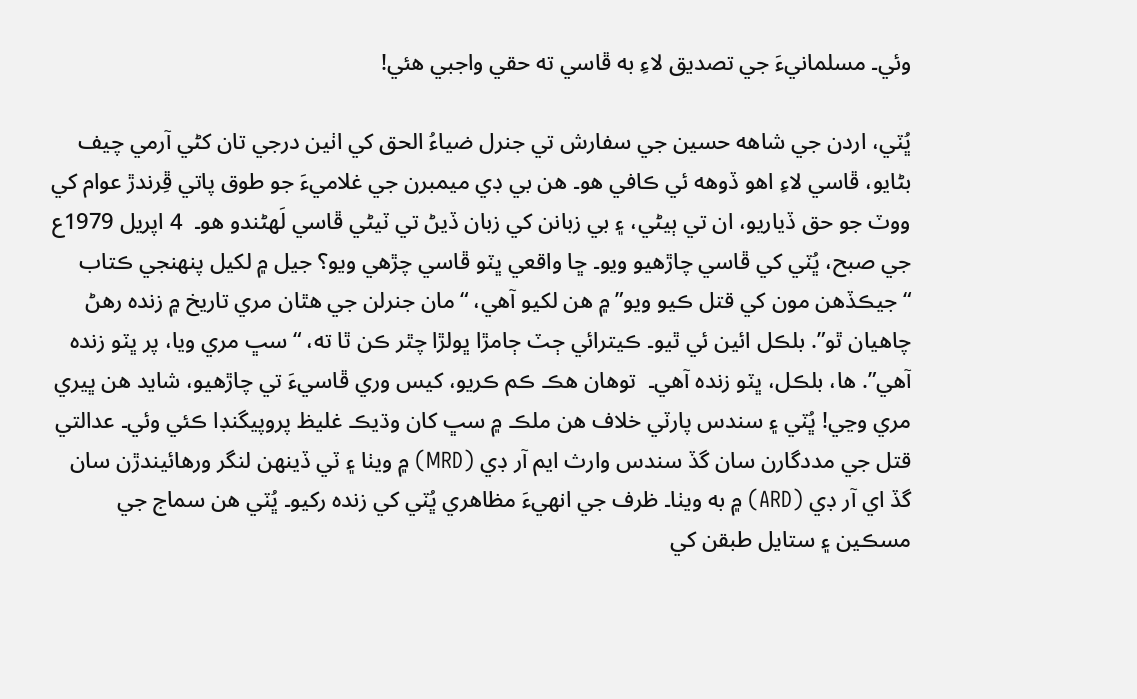وئي۔ مسلمانيءَ جي تصديق لاءِ به ڦاسي ته حقي واجبي هئي!

ڀُٽي، اردن جي شاهه حسين جي سفارش تي جنرل ضياءُ الحق کي اٺين درجي تان کڻي آرمي چيف بڻايو، ڦاسي لاءِ اهو ڏوهه ئي ڪافي هو۔ هن بي ڊي ميمبرن جي غلاميءَ جو طوق پاتي ڦِرندڙ عوام کي ووٽ جو حق ڏياريو، ان تي ٻيڻي، ۽ بي زبانن کي زبان ڏيڻ تي ٽيڻي ڦاسي لَهڻندو هو۔  4 اپريل 1979ع جي صبح، ڀُٽي کي ڦاسي چاڙهيو ويو۔ ڇا واقعي ڀٽو ڦاسي چڙهي ويو؟ جيل ۾ لکيل پنهنجي ڪتاب “جيڪڏهن مون کي قتل ڪيو ويو” ۾ هن لکيو آهي، “مان جنرلن جي هٿان مري تاريخ ۾ زنده رهڻ چاهيان ٿو”. بلڪل ائين ئي ٿيو۔ ڪيترائي ڄٽ ڄامڙا ڀولڙا چٿر ڪن ٿا ته، “سڀ مري ويا، پر ڀٽو زنده آهي”. ها، بلڪل، ڀٽو زنده آهي۔  توهان هڪ ڪم ڪريو، کيس وري ڦاسيءَ تي چاڙهيو، شايد هن ڀيري مري وڃي! ڀُٽي ۽ سندس پارٽي خلاف هن ملڪ ۾ سڀ کان وڌيڪ غليظ پروپيگنڊا ڪئي وئي۔ عدالتي قتل جي مددگارن سان گڏ سندس وارث ايم آر ڊي (MRD) ۾ ويٺا ۽ ٽي ڏينهن لنگر ورهائيندڙن سان گڏ اي آر ڊي (ARD) ۾ به ويٺا۔ ظرف جي انهيءَ مظاهري ڀُٽي کي زنده رکيو۔ ڀُٽي هن سماج جي مسڪين ۽ ستايل طبقن کي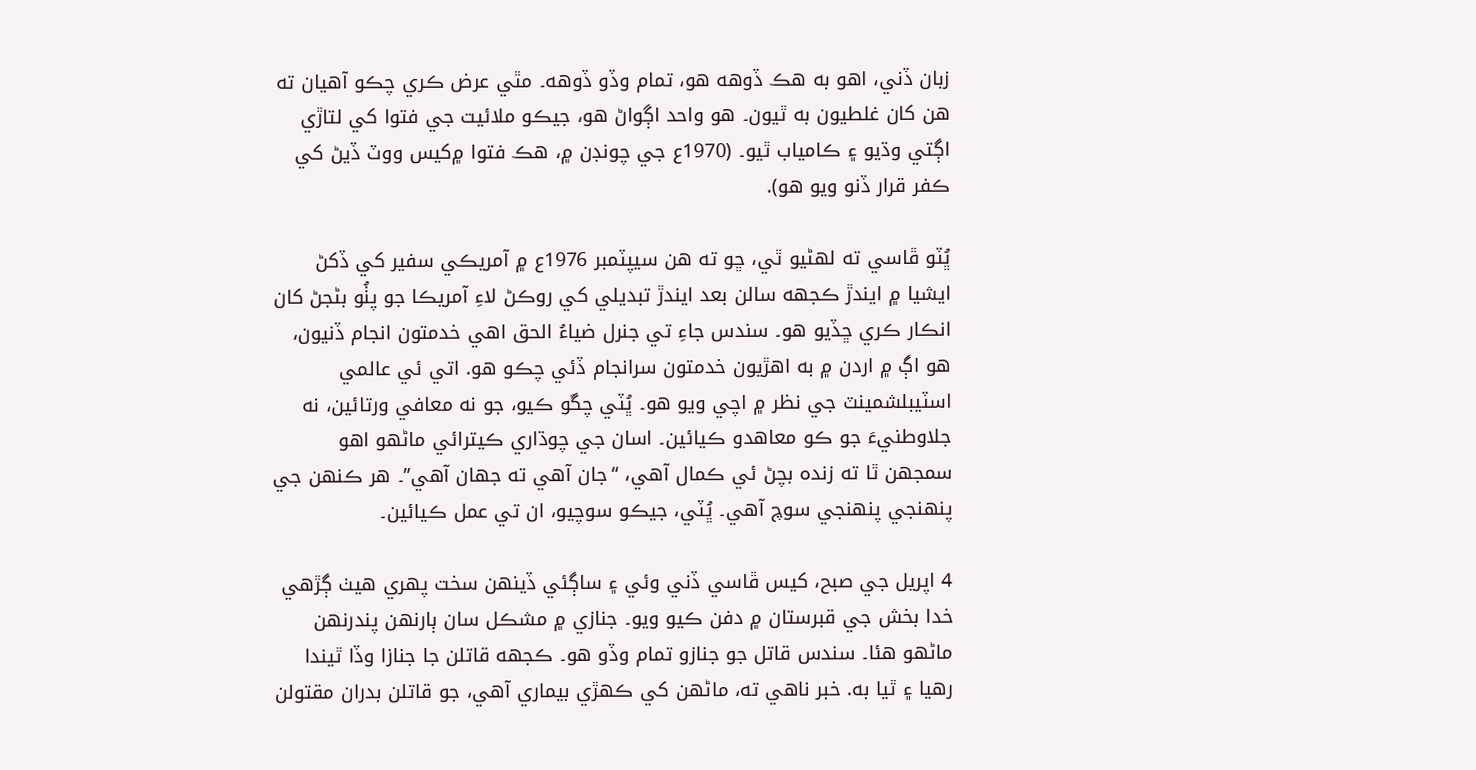زبان ڏني، اهو به هڪ ڏوهه هو، تمام وڏو ڏوهه۔ مٿي عرض ڪري چڪو آهيان ته هن کان غلطيون به ٿيون۔ هو واحد اڳواڻ هو، جيڪو ملائيت جي فتوا کي لتاڙي اڳتي وڌيو ۽ ڪامياب ٿيو۔ (1970ع جي چونڊن ۾، هڪ فتوا ۾کيس ووٽ ڏيڻ کي ڪفر قرار ڏنو ويو هو).

ڀُٽو ڦاسي ته لهڻيو ٿي، ڇو ته هن سيپٽمبر 1976ع ۾ آمريڪي سفير کي ڏکڻ ايشيا ۾ ايندڙ ڪجهه سالن بعد ايندڙ تبديلي کي روڪڻ لاءِ آمريڪا جو پٺُو بڻجڻ کان انڪار ڪري ڇڏيو هو۔ سندس جاءِ تي جنرل ضياءُ الحق اهي خدمتون انجام ڏنيون، هو اڳ ۾ اردن ۾ به اهڙيون خدمتون سرانجام ڏئي چڪو هو. اتي ئي عالمي اسٽيبلشمينٽ جي نظر ۾ اچي ويو هو۔ ڀُٽي چڱو ڪيو، جو نه معافي ورتائين، نه جلاوطنيءَ جو ڪو معاهدو ڪيائين۔ اسان جي چوڌاري ڪيترائي ماڻهو اهو سمجهن ٿا ته زنده بچڻ ئي ڪمال آهي، “جان آهي ته جهان آهي”۔ هر ڪنهن جي پنهنجي پنهنجي سوچ آهي۔ ڀُٽي، جيڪو سوچيو، ان تي عمل ڪيائين۔

4 اپريل جي صبح، کيس ڦاسي ڏني وئي ۽ ساڳئي ڏينهن سخت پهري هيٺ ڳڙهي خدا بخش جي قبرستان ۾ دفن ڪيو ويو۔ جنازي ۾ مشڪل سان ٻارنهن پندرنهن ماڻهو هئا۔ سندس قاتل جو جنازو تمام وڏو هو۔ ڪجهه قاتلن جا جنازا وڏا ٿيندا رهيا ۽ ٿيا به. خبر ناهي ته، ماڻهن کي ڪهڙي بيماري آهي، جو قاتلن بدران مقتولن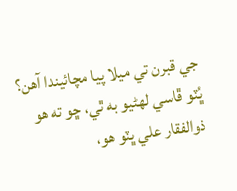جي قبرن تي ميلا پيا مچائيندا آهن؟ ڀُٽو ڦاسي لهڻيو به ٿي، ڇو ته هو ذوالفقار علي ڀٽو هو،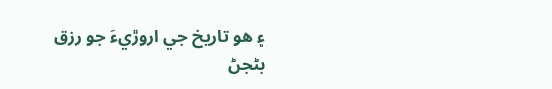۽ هو تاريخ جي اروڙيءَ جو رزق بڻجڻ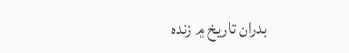بدران تاريخ ۾ زنده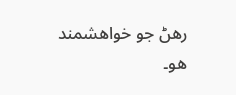رهڻ جو خواهشمند هو۔